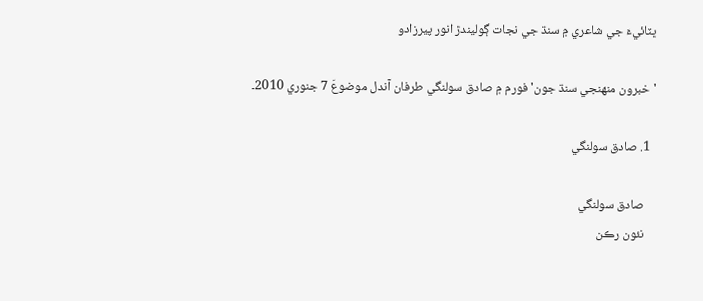ڀٽائيءَ جي شاعري ۾ سنڌ جي نجات ڳوليندڙ انور پيرزادو

'خبرون منهنجي سنڌ جون' فورم ۾ صادق سولنگي طرفان آندل موضوعَ 7 جنوري 2010۔

  1. صادق سولنگي

    صادق سولنگي
    نئون رڪن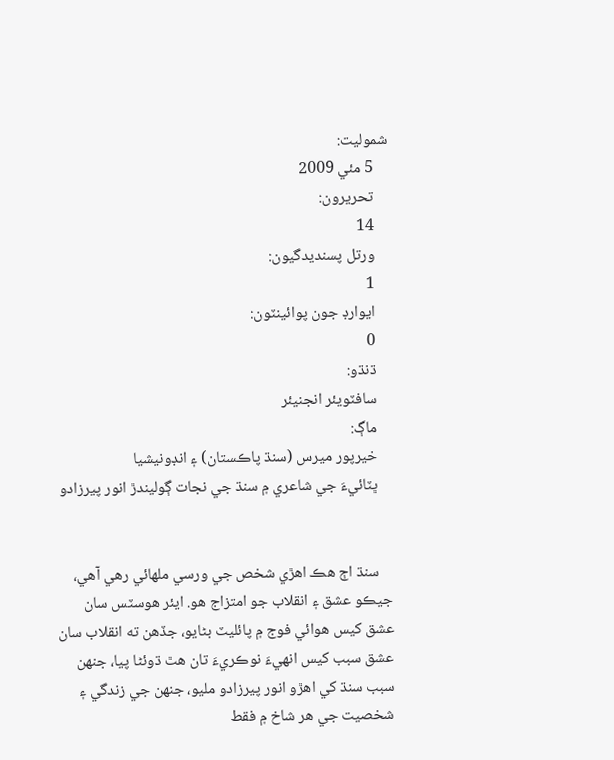شموليت:
    5 مئي 2009
    تحريرون:
    14
    ورتل پسنديدگيون:
    1
    ايوارڊ جون پوائينٽون:
    0
    ڌنڌو:
    سافٽويئر انجنيئر
    ماڳ:
    خيرپور ميرس (سنڌ پاڪستان) ۽ انڊونيشيا
    ڀٽائيءَ جي شاعري ۾ سنڌ جي نجات ڳوليندڙ انور پيرزادو


    سنڌ اڄ هڪ اهڙي شخص جي ورسي ملهائي رهي آهي، جيڪو عشق ۽ انقلاب جو امتزاج هو. ايئر هوسٽس سان عشق کيس هوائي فوج ۾ پائليٽ بڻايو، جڏهن ته انقلاب سان عشق سبب کيس انهيءَ نوڪريءَ تان هٿ ڌوئڻا پيا، جنهن سبب سنڌ کي اهڙو انور پيرزادو مليو، جنهن جي زندگي ۽ شخصيت جي هر شاخ ۾ فقط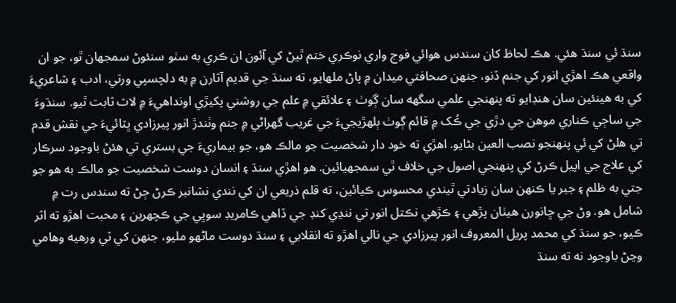سنڌ ئي سنڌ هئي. هڪ لحاظ کان سندس هوائي فوج واري نوڪري ختم ٿيڻ کي آئون ان ڪري به سٺو سنئوڻ سمجهان ٿو، جو ان واقعي هڪ اهڙي انور کي جنم ڏنو، جنهن صحافتي ميدان ۾ پاڻ ملهايو، ته سنڌ جي قديم آثارن ۾ به دلچسپي ورتي، ادب ۽ شاعريءَ کي به هينئين سان هنڊايو ته پنهنجي علمي سگهه سان ڳوٺ ۽ علائقي ۾ علم جي روشني پکيڙي اونداهيءَ ۾ لاٽ ثابت ٿيو. سنڌوءَ جي ساڄي ڪناري موهن جي دڙي جي ڪُک ۾ قائم ڳوٺ ٻلهڙيجيءَ جي غريب گهراڻي ۾ جنم وٺندڙ انور پيرزادي ڀٽائيءَ جي نقش قدم تي هلڻ کي ئي پنهنجو نصب العين بڻايو. اهڙي ته خود دار شخصيت جو مالڪ هو، جو بيماريءَ جي بستري تي هئڻ باوجود سرڪار کي علاج جي اپيل ڪرڻ کي پنهنجي اصول جي خلاف ٿي سمجهيائين. هو اهڙي سنڌ ۽ انسان دوست شخصيت جو مالڪ به هو جو جتي به ظلم ۽ جبر يا ڪنهن سان زيادتي ٿيندي محسوس ڪيائين، ته قلم ذريعي ان کي نندي نشانبر ڪرڻ ڄڻ ته سندس رت ۾ شامل هو. وڻ جي ڇانورن هيٺان پڙهي ۽ ڪڙهي نڪتل انور تي ننڍي کنڊ جي ڏاهي ڪامريڊ سوڀي جي ڪچهرين ۽ محبت اهڙو ته اثر ڪيو، جو سنڌ کي محمد پريل المعروف انور پيرزادي جي نالي اهڙو ته انقلابي ۽ سنڌ دوست ماڻهو مليو، جنهن کي ٽي ورهيه وهامي وڃڻ باوجود نه ته سنڌ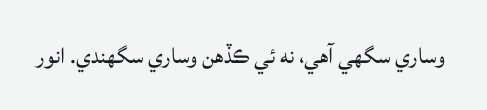وساري سگهي آهي، نه ئي ڪڏهن وساري سگهندي. انور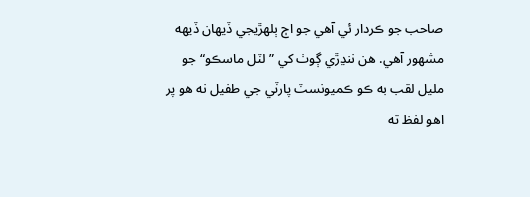صاحب جو ڪردار ئي آهي جو اڄ ٻلهڙيجي ڏيهان ڏيهه مشهور آهي. هن ننڍڙي ڳوٺ کي ”لٽل ماسڪو“ جو مليل لقب به ڪو ڪميونسٽ پارٽي جي طفيل نه هو پر اهو لفظ ته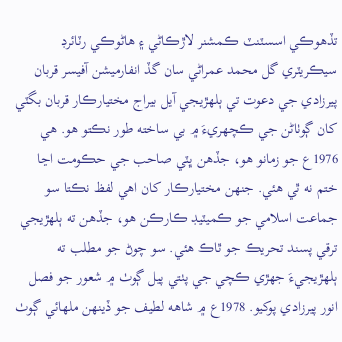تڏهوڪي اسسٽنٽ ڪمشنر لاڙڪاڻي ۽ هاڻوڪي رٽائرڊ سيڪريٽري گل محمد عمراڻي سان گڏ انفارميشن آفيسر قربان پيرزادي جي دعوت تي ٻلهڙيجي آيل بيراج مختيارڪار قربان بگٽي کان ڳوٺاڻن جي ڪچهريءَ ۾ بي ساخته طور نڪتو هو. هي 1976ع جو زمانو هو، جڏهن ڀٽي صاحب جي حڪومت اڃا ختم نه ٿي هئي. جنهن مختيارڪار کان اهي لفظ نڪتا سو جماعت اسلامي جو ڪميٽيڊ ڪارڪن هو، جڏهن ته ٻلهڙيجي ترقي پسند تحريڪ جو ٿاڪ هئي. سو چوڻ جو مطلب ته ٻلهڙيجيءَ جهڙي ڪچي جي پٺتي پيل ڳوٺ ۾ شعور جو فصل انور پيرزادي پوکيو. 1978ع ۾ شاهه لطيف جو ڏينهن ملهائي ڳوٺ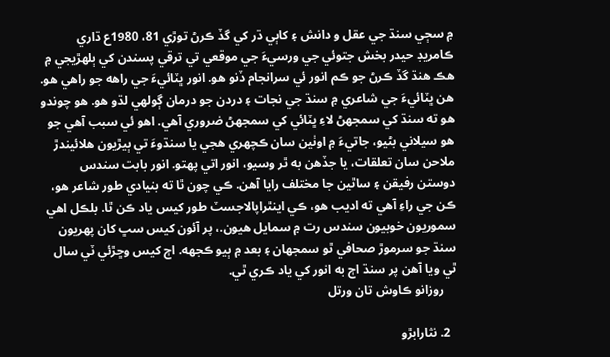۾ سڄي سنڌ جي عقل و دانش ۽ کاٻي ڌر کي گڏ ڪرڻ توڙي 81، 1980ع ڌاري ڪامريڊ حيدر بخش جتوئي جي ورسيءَ جي موقعي تي ترقي پسندن کي ٻلهڙيجي ۾ هڪ هنڌ گڏ ڪرڻ جو ڪم انور ئي سرانجام ڏنو هو. انور ڀٽائيءَ جي راهه جو راهي هو. هن ڀٽائيءَ جي شاعري ۾ سنڌ جي نجات ۽ دردن جو درمان ڳولهي لڌو هو. هو چوندو هو ته سنڌ کي سمجهڻ لاءِ ڀٽائي کي سمجهڻ ضروري آهي. اهو ئي سبب آهي جو هو سيلاني بڻيو، جاتيءَ ۾ اوٺين سان ڪچهري هجي يا سنڌوءَ تي ٻيڙيون هلائيندڙ ملاحن سان تعلقات، يا جڏهن به ٿر وسيو، انور اتي پهتو. انور بابت سندس دوستن رفيقن ۽ ساٿين جا مختلف رايا آهن. ڪي چون ٿا ته بنيادي طور شاعر هو، ڪن جي راءِ آهي ته اديب هو، ڪي اينٿراپالاجسٽ طور کيس ياد ڪن ٿا. بلڪل اهي سموريون خوبيون سندس رت ۾ سمايل هيون.، پر آئون کيس سڀ کان پهريون سنڌ جو سرموڙ صحافي ٿو سمجهان ۽ بعد ۾ ٻيو ڪجهه. اڄ کيس وڇڙئي ٽي سال ٿي ويا آهن پر سنڌ اڄ به انور کي ياد ڪري ٿي.
    روزانو ڪاوش تان ورتل

  2. نثارابڙو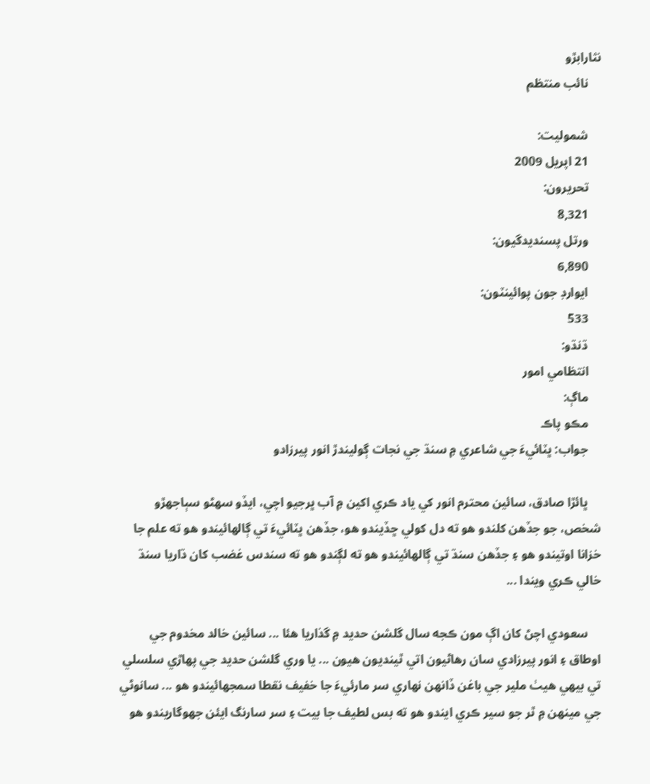نثارابڙو
    نائب منتظم

    شموليت:
    21 اپريل 2009
    تحريرون:
    8,321
    ورتل پسنديدگيون:
    6,890
    ايوارڊ جون پوائينٽون:
    533
    ڌنڌو:
    انتظامي امور
    ماڳ:
    مڪو پاڪ
    جواب: ڀٽائيءَ جي شاعري ۾ سنڌ جي نجات ڳوليندڙ انور پيرزادو

    ڀائڙا صادق، سائين محترم انور کي ياد ڪري اکين ۾ آب ڀرجيو اچي، ايڏو سهڻو سٻاجهڙو شخص، جو جڏهن کلندو هو ته دل کولي ڇڏيندو هو، جڏهن ڀٽائيءَ تي ڳالهائيندو هو ته علم جا خزانا اوتيندو هو ۽ جڏهن سنڌ تي ڳالهائيندو هو ته لڳندو هو ته سندس غضب کان ڌاريا سنڌ خالي ڪري ويندا ...

    سعودي اچڻ کان اڳ مون ڪجه سال گلشن حديد ۾ گذاريا هئا ... سائين خالد مخدوم جي اوطاق ۽ انور پيرزادي سان رهاڻيون اتي ٿينديون هيون ... يا وري گلشن حديد جي پهاڙي سلسلي تي بيهي هيٺ ملير جي باغن ڏانهن نهاري سر مارئيءَ جا خفيف نقطا سمجهائيندو هو ... سانوڻي جي مينهن ۾ ٿر جو سير ڪري ايندو هو ته بس لطيف جا بيت ۽ سر سارنگ ايئن جهوگاريندو هو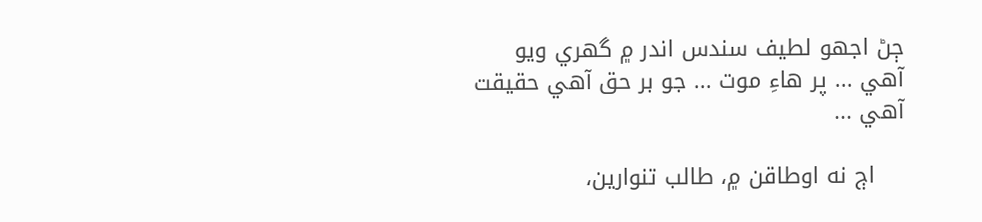ڄڻ اجهو لطيف سندس اندر ۾ گهري ويو آهي ... پر هاءِ موت ... جو بر حق آهي حقيقت آهي ...

    اڄ نه اوطاقن ۾، طالب تنوارين،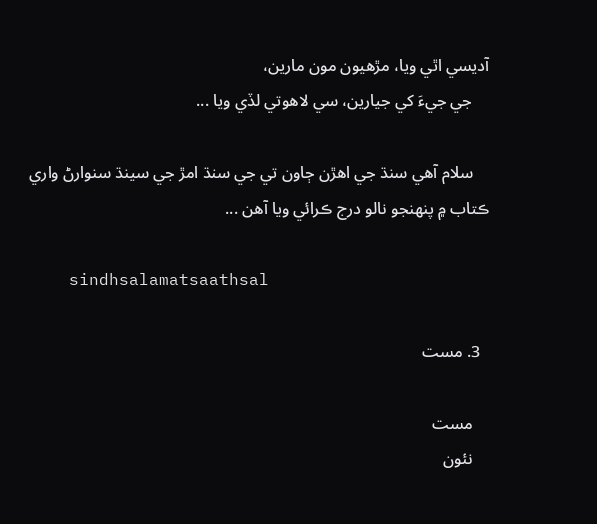آديسي اٿي ويا، مڙهيون مون مارين،
    جي جيءَ کي جيارين، سي لاهوتي لڏي ويا ...

    سلام آهي سنڌ جي اهڙن ڄاون تي جي سنڌ امڙ جي سينڌ سنوارڻ واري ڪتاب ۾ پنهنجو نالو درج ڪرائي ويا آهن ...

    sindhsalamatsaathsal

  3. مست

    مست
    نئون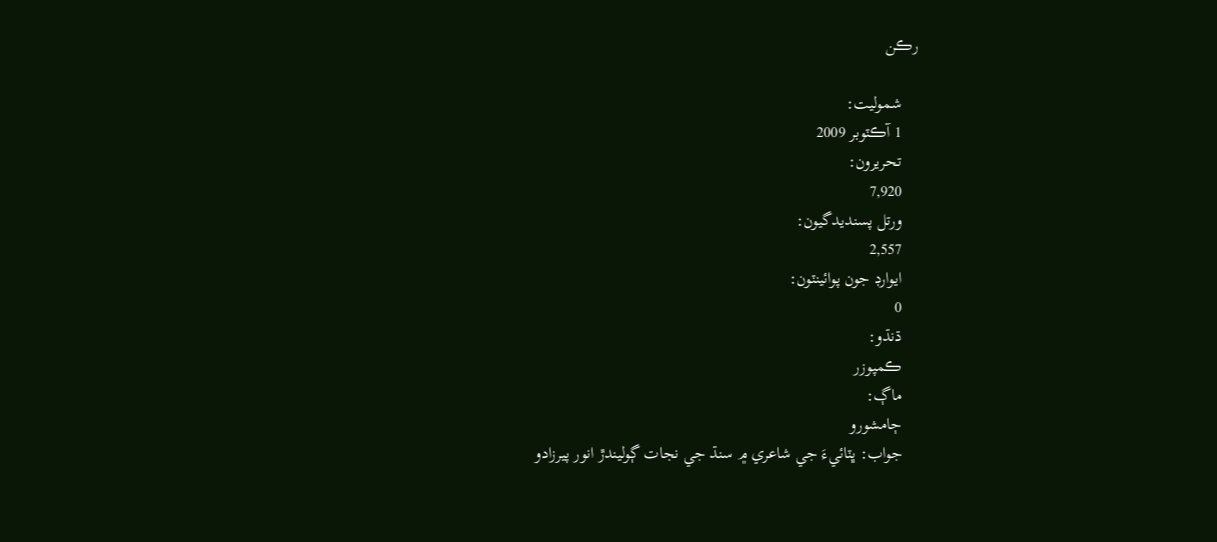رڪن

    شموليت:
    1 آڪٽوبر 2009
    تحريرون:
    7,920
    ورتل پسنديدگيون:
    2,557
    ايوارڊ جون پوائينٽون:
    0
    ڌنڌو:
    ڪمپوزر
    ماڳ:
    ڄامشورو
    جواب: ڀٽائيءَ جي شاعري ۾ سنڌ جي نجات ڳوليندڙ انور پيرزادو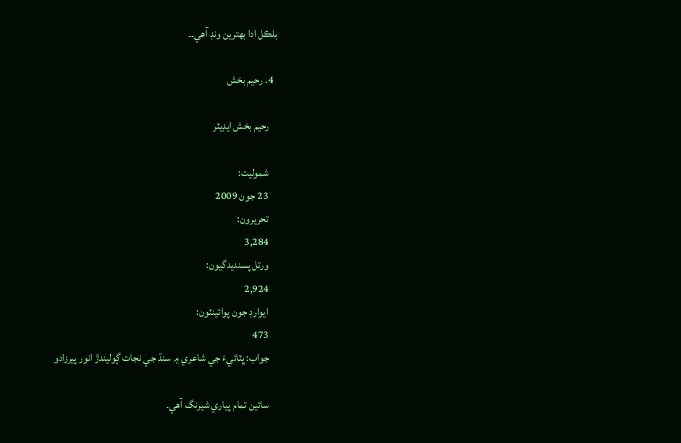بلڪل ادا بهترين ونڊ آهي۔۔

  4. رحيم بخش

    رحيم بخش ايڊيٽر

    شموليت:
    23 جون 2009
    تحريرون:
    3,284
    ورتل پسنديدگيون:
    2,924
    ايوارڊ جون پوائينٽون:
    473
    جواب: ڀٽائيءَ جي شاعري ۾ سنڌ جي نجات ڳوليندڙ انور پيرزادو

    سائين تمام پياري شيرنگ آهي۔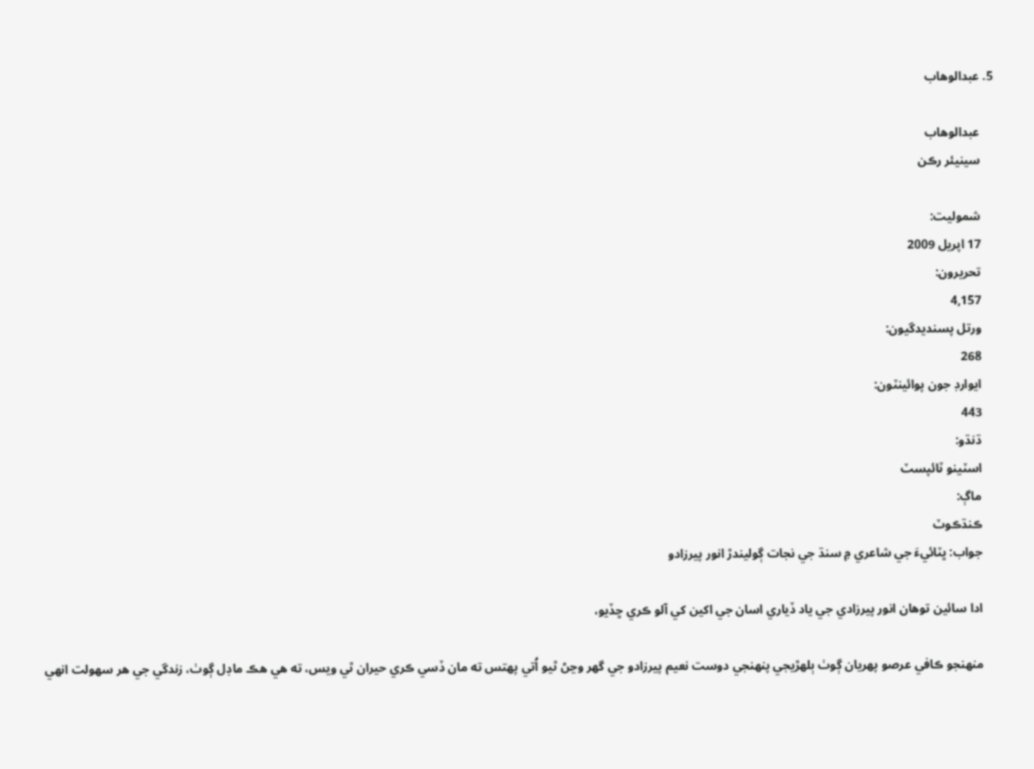5. عبدالوهاب

    عبدالوهاب
    سينيئر رڪن

    شموليت:
    17 اپريل 2009
    تحريرون:
    4,157
    ورتل پسنديدگيون:
    268
    ايوارڊ جون پوائينٽون:
    443
    ڌنڌو:
    اسٽينو ٽائپسٽ
    ماڳ:
    ڪنڌڪوٽ
    جواب: ڀٽائيءَ جي شاعري ۾ سنڌ جي نجات ڳوليندڙ انور پيرزادو

    ادا سائين توهان انور پيرزادي جي ياد ڏياري اسان جي اکين کي آلو ڪري ڇڏيو،

    منهنجو ڪافي عرصو پهريان ڳوٺ ٻلهڙيجي پنهنجي دوست نعيم پيرزادو جي گهر وڃڻ ٿيو اُتي پهتس ته مان ڏسي ڪري حيران ٿي ويس، ته هي هڪ ماڊل ڳوٺ، زندگي جي هر سهولت انهي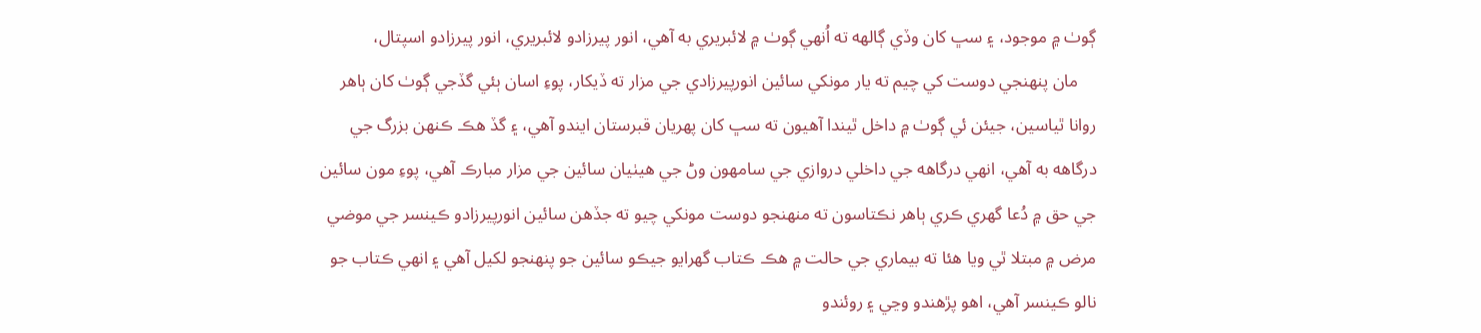ڳوٺ ۾ موجود، ۽ سڀ کان وڏي ڳالهه ته اُنهي ڳوٺ ۾ لائبريري به آهي، انور پيرزادو لائبريري، انور پيرزادو اسپتال،
    مان پنهنجي دوست کي چيم ته يار مونکي سائين انورپيرزادي جي مزار ته ڏيکار، پوءِ اسان ٻئي گڏجي ڳوٺ کان ٻاهر روانا ٿياسين، جيئن ئي ڳوٺ ۾ داخل ٿيندا آهيون ته سڀ کان پهريان قبرستان ايندو آهي، ۽ گڏ هڪ ڪنهن بزرگ جي درگاهه به آهي، انهي درگاهه جي داخلي دروازي جي سامهون وڻ جي هيٺيان سائين جي مزار مبارڪ آهي، پوءِ مون سائين جي حق ۾ دُعا گهري ڪري ٻاهر نڪتاسون ته منهنجو دوست مونکي چيو ته جڏهن سائين انورپيرزادو ڪينسر جي موضي مرض ۾ مبتلا ٿي ويا هئا ته بيماري جي حالت ۾ هڪ ڪتاب گهرايو جيڪو سائين جو پنهنجو لکيل آهي ۽ انهي ڪتاب جو نالو ڪينسر آهي، اهو پڙهندو وڃي ۽ روئندو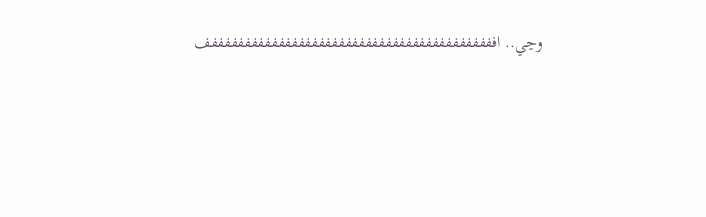وڃي.. افففففففففففففففففففففففففففففففففففففففففففف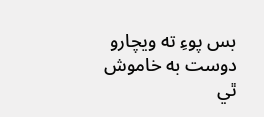بس پوءِ ته ويچارو دوست به خاموش ٿي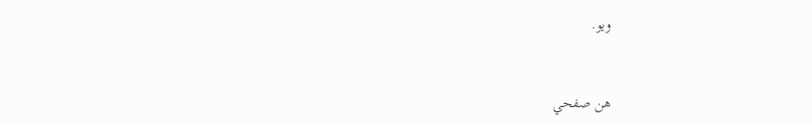ويو.


هن صفحي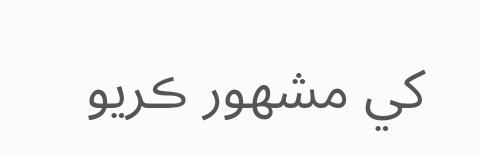کي مشهور ڪريو